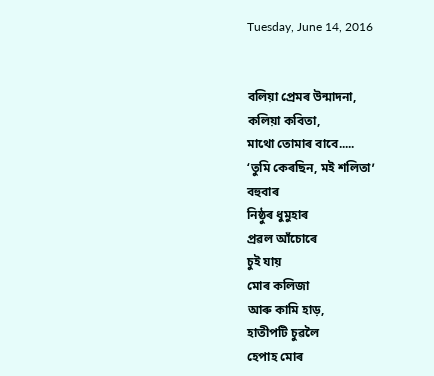Tuesday, June 14, 2016


বলিয়া প্ৰেমৰ উন্মাদনা,
কলিয়া কবিতা,
মাথো তোমাৰ বাবে.....
‘তুমি কেৰছিন, মই শলিতাʼ
বহুবাৰ
নিষ্ঠুৰ ধুমুহাৰ
প্ৰৱল আঁচোৰে
চুই যায়
মোৰ কলিজা
আৰু কামি হাড়,
হাতীপটি চুৱলৈ
হেপাহ মোৰ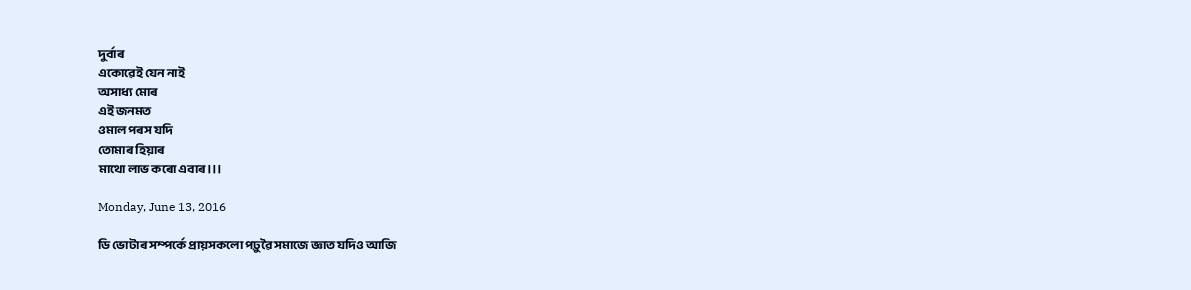দুৰ্বাৰ
একোৱেই যেন নাই
অসাধ্য মোৰ
এই জনমত
ওমাল পৰস যদি
তোমাৰ হিয়াৰ
মাথো লাভ কৰো এবাৰ।।।

Monday, June 13, 2016

ডি ভোটাৰ সম্পৰ্কে প্ৰায়সকলো পঢ়ুৱৈ সমাজে জ্ঞাত যদিও আজি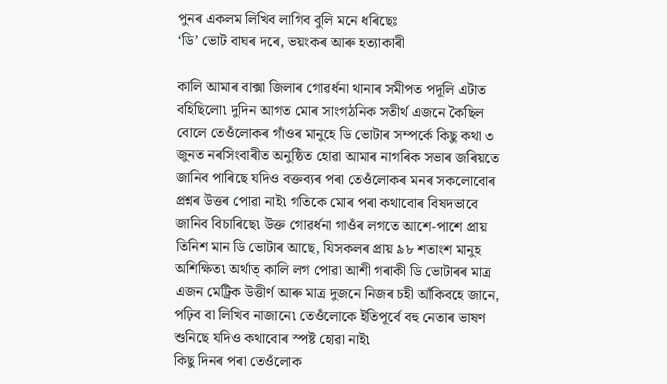পুনৰ একলম লিখিব লাগিব বুলি মনে ধৰিছেঃ
‘ডি’ ভোট বাঘৰ দৰে, ভয়ংকৰ আৰু হত্যাকাৰী

কালি আমাৰ বাক্সা জিলাৰ গোৱৰ্ধনা থানাৰ সমীপত পদূলি এটাত বহিছিলো৷ দুদিন আগত মোৰ সাংগঠনিক সতীৰ্থ এজনে কৈছিল বোলে তেওঁলোকৰ গাঁওৰ মানুহে ডি ভোটাৰ সম্পৰ্কে কিছু কথা ৩ জুনত নৰসিংবাৰীত অনুষ্ঠিত হোৱা আমাৰ নাগৰিক সভাৰ জৰিয়তে জানিব পাৰিছে যদিও বক্তব্যৰ পৰা তেওঁলোকৰ মনৰ সকলোবোৰ প্ৰশ্নৰ উত্তৰ পোৱা নাই৷ গতিকে মোৰ পৰা কথাবোৰ বিষদভাবে জানিব বিচাৰিছে৷ উক্ত গোৱৰ্ধনা গাওঁৰ লগতে আশে-পাশে প্ৰায় তিনিশ মান ডি ভোটাৰ আছে, যিসকলৰ প্ৰায় ৯৮ শতাংশ মানুহ অশিক্ষিত৷ অৰ্থাত্ কালি লগ পোৱা আশী গৰাকী ডি ভোটাৰৰ মাত্ৰ এজন মেট্ৰিক উত্তীৰ্ণ আৰু মাত্ৰ দুজনে নিজৰ চহী আঁকিবহে জানে, পঢ়িব বা লিখিব নাজানে৷ তেওঁলোকে ইতিপূৰ্বে বহু নেতাৰ ভাষণ শুনিছে যদিও কথাবোৰ স্পষ্ট হোৱা নাই৷
কিছু দিনৰ পৰা তেওঁলোক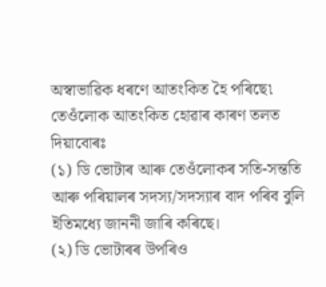অস্বাভাৱিক ধৰণে আতংকিত হৈ পৰিছে৷
তেওঁলোক আতংকিত হোৱাৰ কাৰণ তলত দিয়াবোৰঃ
(১) ডি ভোটাৰ আৰু তেওঁলোকৰ সতি-সন্ততি আৰু পৰিয়ালৰ সদস্য/সদস্যাৰ বাদ পৰিব বুলি ইতিমধ্যে জাননী জাৰি কৰিছে।
(২) ডি ভোটাৰৰ উপৰিও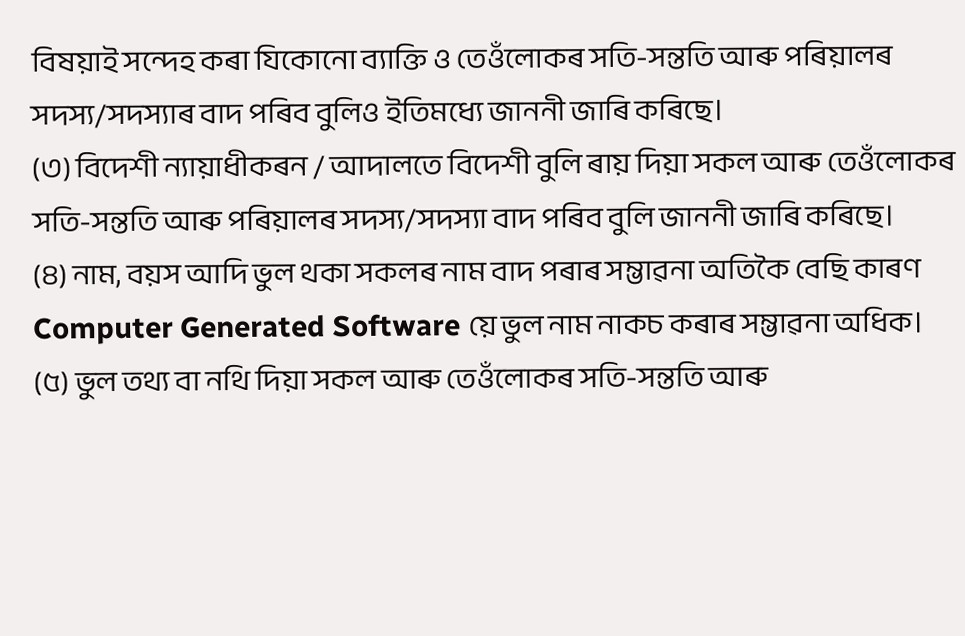বিষয়াই সন্দেহ কৰা যিকোনো ব্যাক্তি ও তেওঁলোকৰ সতি-সন্ততি আৰু পৰিয়ালৰ সদস্য/সদস্যাৰ বাদ পৰিব বুলিও ইতিমধ্যে জাননী জাৰি কৰিছে।
(৩) বিদেশী ন্যায়াধীকৰন / আদালতে বিদেশী বুলি ৰায় দিয়া সকল আৰু তেওঁলোকৰ সতি-সন্ততি আৰু পৰিয়ালৰ সদস্য/সদস্যা বাদ পৰিব বুলি জাননী জাৰি কৰিছে।
(৪) নাম, বয়স আদি ভুল থকা সকলৰ নাম বাদ পৰাৰ সম্ভাৱনা অতিকৈ বেছি কাৰণ Computer Generated Software য়ে ভুল নাম নাকচ কৰাৰ সম্ভাৱনা অধিক।
(৫) ভুল তথ্য বা নথি দিয়া সকল আৰু তেওঁলোকৰ সতি-সন্ততি আৰু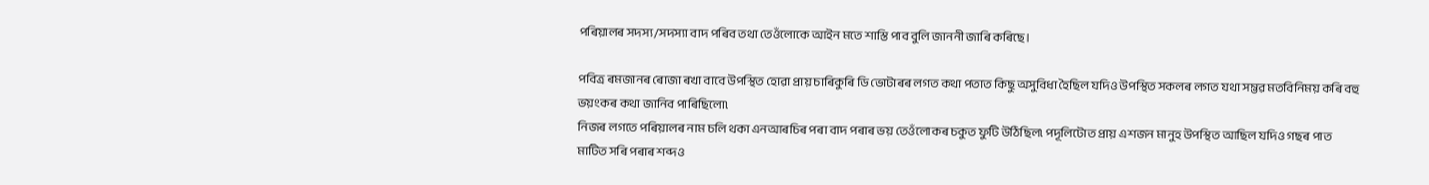পৰিয়ালৰ সদস্য/সদস্যা বাদ পৰিব তথা তেওঁলোকে আইন মতে শাস্তি পাব বুলি জাননী জাৰি কৰিছে।

পবিত্ৰ ৰমজানৰ ৰোজা ৰখা বাবে উপস্থিত হোৱা প্ৰায় চাৰিকুৰি ডি ভোটাৰৰ লগত কথা পতাত কিছু অসুবিধা হৈছিল যদিও উপস্থিত সকলৰ লগত যথা সম্ভৱ মতবিনিময় কৰি বহু ভয়ংকৰ কথা জানিব পাৰিছিলো৷
নিজৰ লগতে পৰিয়ালৰ নাম চলি থকা এনআৰচিৰ পৰা বাদ পৰাৰ ভয় তেওঁলোকৰ চকুত ফুটি উঠিছিল৷ পদূলিটোত প্ৰায় এশজন মানুহ উপস্থিত আছিল যদিও গছৰ পাত মাটিত সৰি পৰাৰ শব্দও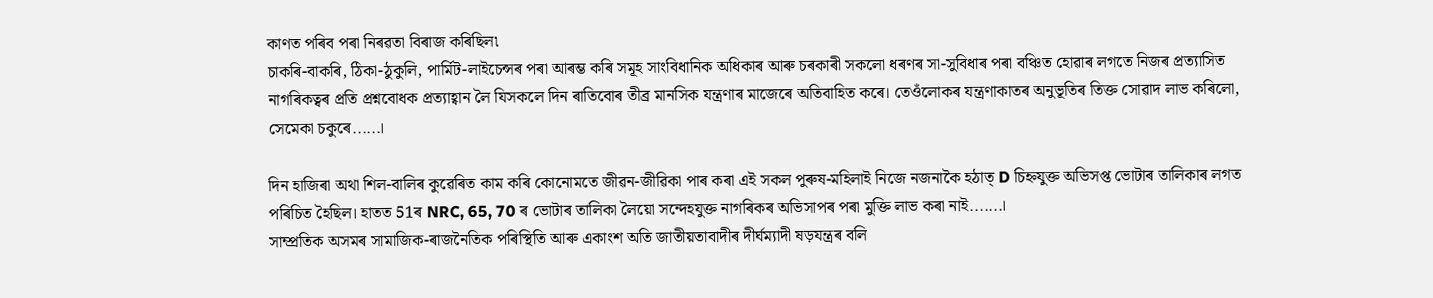কাণত পৰিব পৰা নিৰৱতা বিৰাজ কৰিছিল৷
চাকৰি-বাকৰি, ঠিকা-ঠুকুলি, পাৰ্মিট-লাইচেন্সৰ পৰা আৰম্ভ কৰি সমূহ সাংবিধানিক অধিকাৰ আৰু চৰকাৰী সকলো ধৰণৰ সা-সুবিধাৰ পৰা বঞ্চিত হোৱাৰ লগতে নিজৰ প্ৰত্যাসিত নাগৰিকত্বৰ প্ৰতি প্ৰশ্নবোধক প্ৰত্যাহ্বান লৈ যিসকলে দিন ৰাতিবোৰ তীব্ৰ মানসিক যন্ত্ৰণাৰ মাজেৰে অতিবাহিত কৰে। তেওঁলোকৰ যন্ত্ৰণাকাতৰ অনুভূতিৰ তিক্ত সোৱাদ লাভ কৰিলো, সেমেকা চকুৰে......।

দিন হাজিৰা অথা শিল-বালিৰ কুৱেৰিত কাম কৰি কোনোমতে জীৱন-জীৱিকা পাৰ কৰা এই সকল পুৰুষ-মহিলাই নিজে নজনাকৈ হঠাত্ D চিহ্নযুক্ত অভিসপ্ত ভোটাৰ তালিকাৰ লগত পৰিচিত হৈছিল। হাতত 51ৰ NRC, 65, 70 ৰ ভোটাৰ তালিকা লৈয়ো সন্দেহযুক্ত নাগৰিকৰ অভিসাপৰ পৰা মুক্তি লাভ কৰা নাই.......।
সাম্প্ৰতিক অসমৰ সামাজিক-ৰাজনৈতিক পৰিস্থিতি আৰু একাংশ অতি জাতীয়তাবাদীৰ দীৰ্ঘম্যাদী ষড়যন্ত্ৰৰ বলি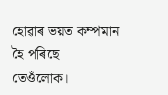হোৱাৰ ভয়ত কম্পমান হৈ পৰিছে তেওঁলোক।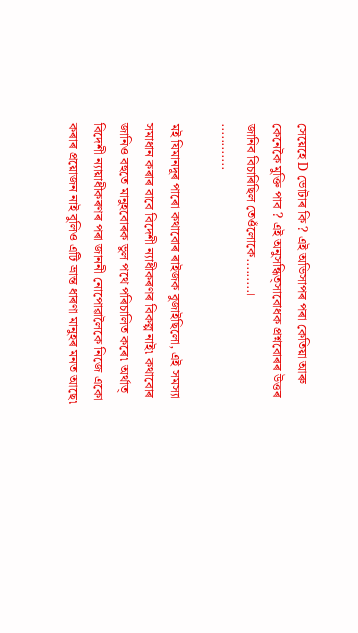সেয়েহে D ভোটাৰ কি ? এই অভিসাপৰ পৰা কেতিয়া আৰু কেনেকৈ মুক্তি পাব ? এই অনুসন্ধিত্সাবোধক প্ৰশ্নবোৰৰ উত্তৰ জানিব বিচাৰিছিল তেওঁলোকে.........।
............

মই যিমানদূৰ পাৰো কথাবোৰ ৰাইজক বুজাইছিলো, এই সমস্যা সমাধান কৰাৰ বাবে বিদেশী ন্যাধীকৰণৰ বিকল্প নাই৷ কথাবোৰ জানিও বহুতে মানুহবোৰক ভুল পথে পৰিচালিত কৰে৷ অৰ্থাত্ বিদেশী ন্যায়াধীকৰণৰ পৰা জাননী নোপোৱালৈকে নিজে একো কৰাৰ প্ৰয়োজন নাই বুলিও এটি ভ্ৰান্ত ধাৰণা মানুহৰ মনত আছে৷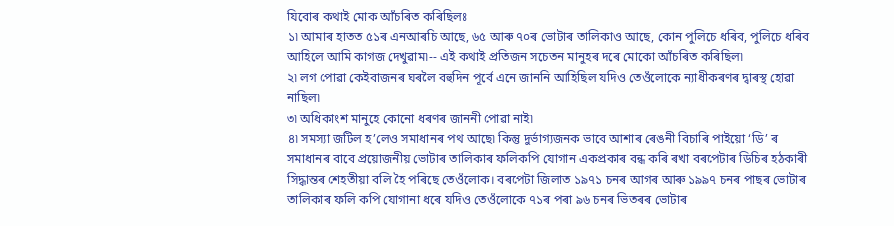যিবোৰ কথাই মোক আঁচৰিত কৰিছিলঃ
১৷ আমাৰ হাতত ৫১ৰ এনআৰচি আছে, ৬৫ আৰু ৭০ৰ ভোটাৰ তালিকাও আছে, কোন পুলিচে ধৰিব, পুলিচে ধৰিব আহিলে আমি কাগজ দেখুৱাম৷-- এই কথাই প্ৰতিজন সচেতন মানুহৰ দৰে মোকো আঁচৰিত কৰিছিল৷
২৷ লগ পোৱা কেইবাজনৰ ঘৰলৈ বহুদিন পূৰ্বে এনে জাননি আহিছিল যদিও তেওঁলোকে ন্যাধীকৰণৰ দ্বাৰস্থ হোৱা নাছিল৷
৩৷ অধিকাংশ মানুহে কোনো ধৰণৰ জাননী পোৱা নাই৷
৪৷ সমস্যা জটিল হ’লেও সমাধানৰ পথ আছে৷ কিন্তু দুৰ্ভাগ্যজনক ভাবে আশাৰ ৰেঙনী বিচাৰি পাইয়ো ‘ডি’ ৰ সমাধানৰ বাবে প্ৰয়োজনীয় ভোটাৰ তালিকাৰ ফলিকপি যোগান একপ্ৰকাৰ বন্ধ কৰি ৰখা বৰপেটাৰ ডিচিৰ হঠকাৰী সিদ্ধান্তৰ শেহতীয়া বলি হৈ পৰিছে তেওঁলোক। বৰপেটা জিলাত ১৯৭১ চনৰ আগৰ আৰু ১৯৯৭ চনৰ পাছৰ ভোটাৰ তালিকাৰ ফলি কপি যোগানা ধৰে যদিও তেওঁলোকে ৭১ৰ পৰা ৯৬ চনৰ ভিতৰৰ ভোটাৰ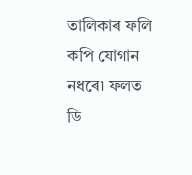তালিকাৰ ফলি কপি যোগান নধৰে৷ ফলত ডি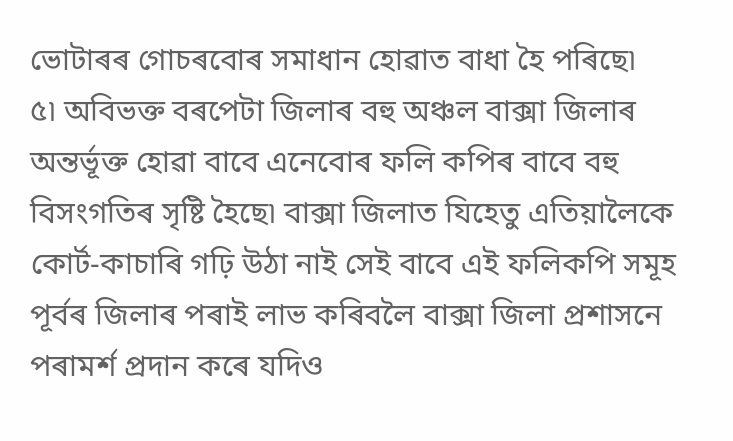ভোটাৰৰ গোচৰবোৰ সমাধান হোৱাত বাধা হৈ পৰিছে৷
৫৷ অবিভক্ত বৰপেটা জিলাৰ বহু অঞ্চল বাক্সা জিলাৰ অন্তৰ্ভূক্ত হোৱা বাবে এনেবোৰ ফলি কপিৰ বাবে বহু বিসংগতিৰ সৃষ্টি হৈছে৷ বাক্সা জিলাত যিহেতু এতিয়ালৈকে কোৰ্ট-কাচাৰি গঢ়ি উঠা নাই সেই বাবে এই ফলিকপি সমূহ পূৰ্বৰ জিলাৰ পৰাই লাভ কৰিবলৈ বাক্সা জিলা প্ৰশাসনে পৰামৰ্শ প্ৰদান কৰে যদিও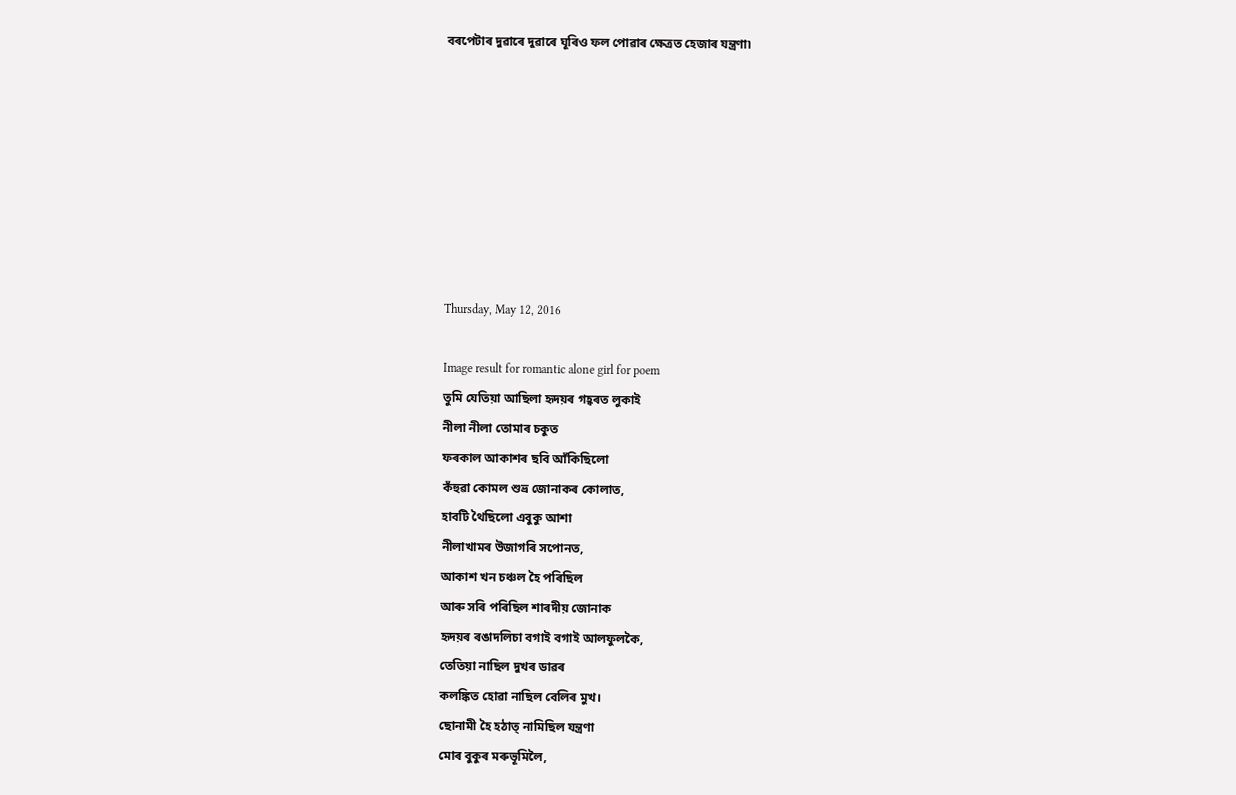বৰপেটাৰ দুৱাৰে দুৱাৰে ঘূৰিও ফল পোৱাৰ ক্ষেত্ৰত হেজাৰ যন্ত্ৰণা৷








Thursday, May 12, 2016

Image result for romantic alone girl for poem
তুমি যেতিয়া আছিলা হৃদয়ৰ গহ্বৰত লুকাই
নীলা নীলা তোমাৰ চকুত
ফৰকাল আকাশৰ ছবি আঁকিছিলো
কঁহুৱা কোমল শুভ্ৰ জোনাকৰ কোলাত,
হাবটি থৈছিলো এবুকু আশা
নীলাখামৰ উজাগৰি সপোনত,
আকাশ খন চঞ্চল হৈ পৰিছিল
আৰু সৰি পৰিছিল শাৰদীয় জোনাক
হৃদয়ৰ ৰঙাদলিচা বগাই বগাই আলফুলকৈ,
তেতিয়া নাছিল দুখৰ ডাৱৰ
কলঙ্কিত হোৱা নাছিল বেলিৰ মুখ।
ছোনামী হৈ হঠাত্ নামিছিল যন্ত্ৰণা
মোৰ বুকুৰ মৰুভূমিলৈ,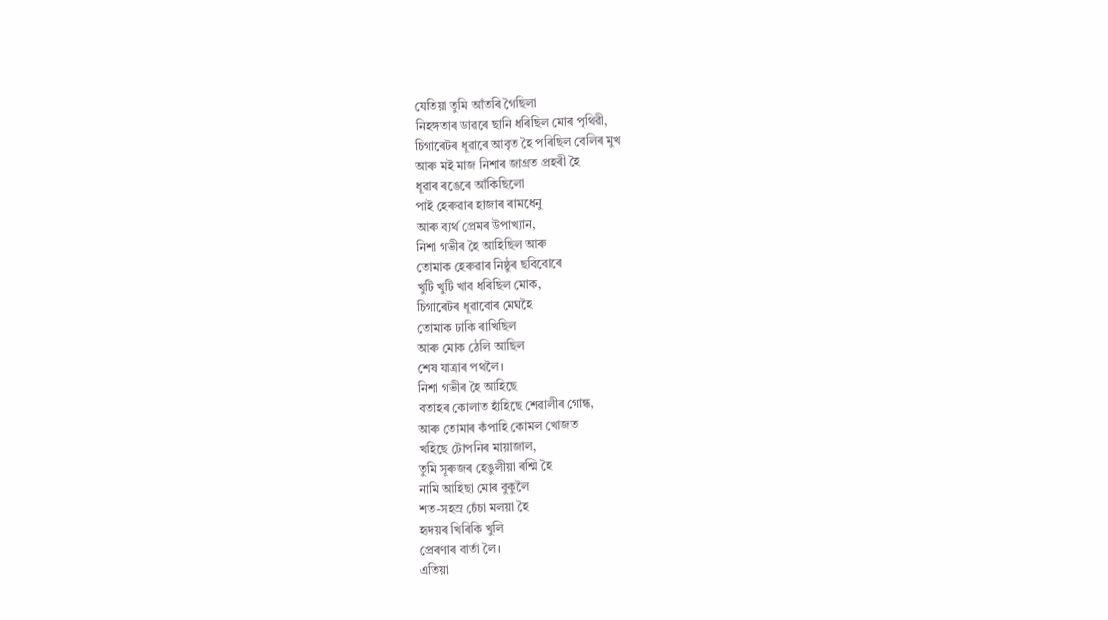যেতিয়া তুমি আঁতৰি গৈছিলা
নিহঙ্গতাৰ ডাৱৰে ছানি ধৰিছিল মোৰ পৃথিৱী,
চিগাৰেটৰ ধূৱাৰে আবৃত হৈ পৰিছিল বেলিৰ মুখ
আৰু মই মাজ নিশাৰ জাগ্ৰত প্ৰহৰী হৈ
ধূৱাৰ ৰঙেৰে আঁকিছিলো
পাই হেৰুৱাৰ হাজাৰ ৰামধেনু
আৰু ব্যৰ্থ প্ৰেমৰ উপাখ্যান,
নিশা গভীৰ হৈ আহিছিল আৰু
তোমাক হেৰুৱাৰ নিষ্ঠুৰ ছবিবোৰে
খুটি খুটি খাব ধৰিছিল মোক,
চিগাৰেটৰ ধূৱাবোৰ মেঘহৈ
তোমাক ঢাকি ৰাখিছিল
আৰু মোক ঠেলি আছিল
শেষ যাত্ৰাৰ পথলৈ।
নিশা গভীৰ হৈ আহিছে
বতাহৰ কোলাত হাঁহিছে শেৱালীৰ গোন্ধ,
আৰু তোমাৰ কঁপাহি কোমল খোজত
খহিছে টোপনিৰ মায়াজাল,
তুমি সূৰুজৰ হেঙুলীয়া ৰশ্মি হৈ
নামি আহিছা মোৰ বুকুলৈ
শত-সহস্ৰ চেঁচা মলয়া হৈ
হৃদয়ৰ খিৰিকি খুলি
প্ৰেৰণাৰ বাৰ্তা লৈ।
এতিয়া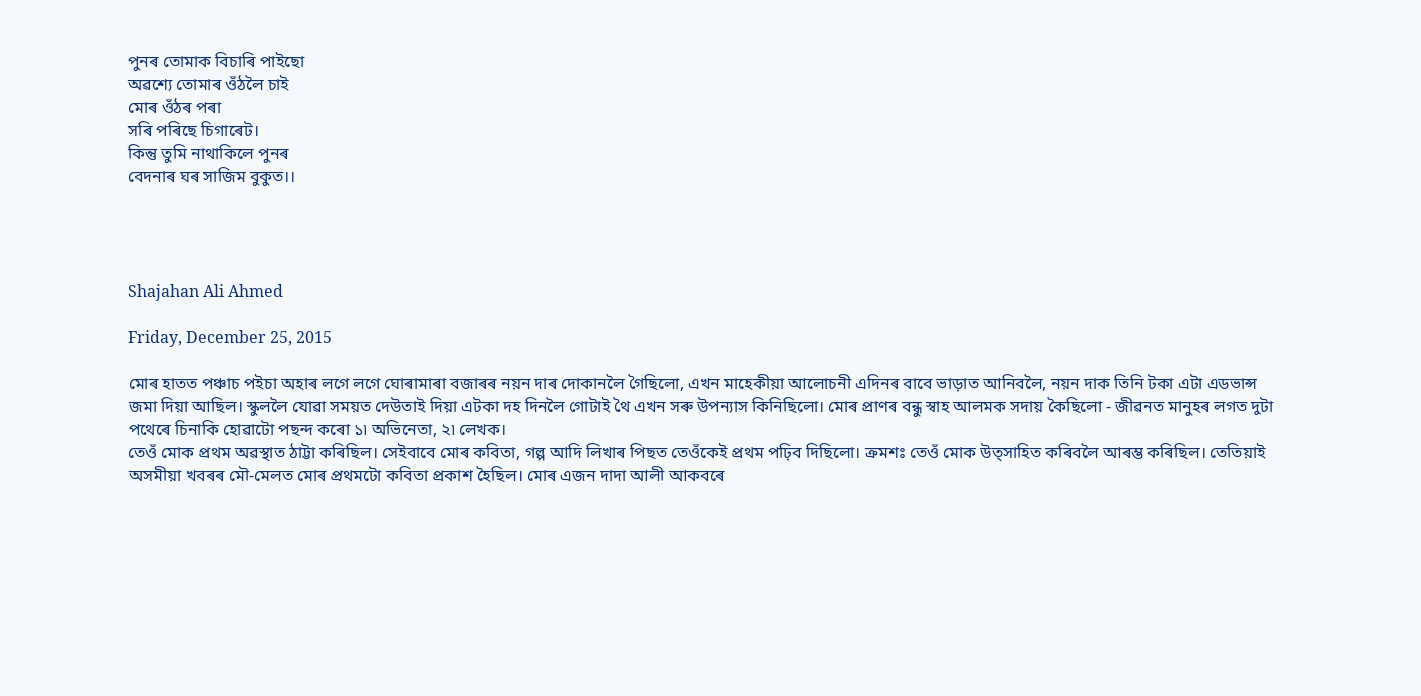পুনৰ তোমাক বিচাৰি পাইছো
অৱশ্যে তোমাৰ ওঁঠলৈ চাই
মোৰ ওঁঠৰ পৰা
সৰি পৰিছে চিগাৰেট।
কিন্তু তুমি নাথাকিলে পুনৰ
বেদনাৰ ঘৰ সাজিম বুকুত।।




Shajahan Ali Ahmed

Friday, December 25, 2015

মোৰ হাতত পঞ্চাচ পইচা অহাৰ লগে লগে ঘোৰামাৰা বজাৰৰ নয়ন দাৰ দোকানলৈ গৈছিলো, এখন মাহেকীয়া আলোচনী এদিনৰ বাবে ভাড়াত আনিবলৈ, নয়ন দাক তিনি টকা এটা এডভান্স জমা দিয়া আছিল। স্কুললৈ যোৱা সময়ত দেউতাই দিয়া এটকা দহ দিনলৈ গোটাই থৈ এখন সৰু উপন্যাস কিনিছিলো। মোৰ প্ৰাণৰ বন্ধু স্বাহ আলমক সদায় কৈছিলো - জীৱনত মানুহৰ লগত দুটা পথেৰে চিনাকি হোৱাটো পছন্দ কৰো ১৷ অভিনেতা, ২৷ লেখক।
তেওঁ মোক প্ৰথম অৱস্থাত ঠাট্টা কৰিছিল। সেইবাবে মোৰ কবিতা, গল্প আদি লিখাৰ পিছত তেওঁকেই প্ৰথম পঢ়িব দিছিলো। ক্ৰমশঃ তেওঁ মোক উত্সাহিত কৰিবলৈ আৰম্ভ কৰিছিল। তেতিয়াই অসমীয়া খবৰৰ মৌ-মেলত মোৰ প্ৰথমটো কবিতা প্ৰকাশ হৈছিল। মোৰ এজন দাদা আলী আকবৰে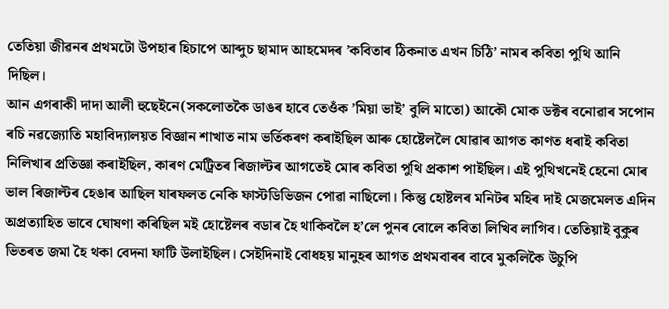তেতিয়া জীৱনৰ প্ৰথমটো উপহাৰ হিচাপে আব্দুচ ছামাদ আহমেদৰ ʼকবিতাৰ ঠিকনাত এখন চিঠিʼ নামৰ কবিতা পুথি আনি দিছিল।
আন এগৰাকী দাদা আলী হুছেইনে(সকলোতকৈ ডাঙৰ হাবে তেওঁক ʼমিয়া ভাইʼ বুলি মাতো) আকৌ মোক ডক্টৰ বনোৱাৰ সপোন ৰচি নৱজ্যোতি মহাবিদ্যালয়ত বিজ্ঞান শাখাত নাম ভৰ্তিকৰণ কৰাইছিল আৰু হোষ্টেললৈ যোৱাৰ আগত কাণত ধৰাই কবিতা নিলিখাৰ প্ৰতিজ্ঞা কৰাইছিল, কাৰণ মেট্ৰিতৰ ৰিজাল্টৰ আগতেই মোৰ কবিতা পুথি প্ৰকাশ পাইছিল। এই পুথিখনেই হেনো মোৰ ভাল ৰিজাল্টৰ হেঙাৰ আছিল যাৰফলত নেকি ফাস্টডিভিজন পোৱা নাছিলো। কিন্তু হোষ্টলৰ মনিটৰ মহিৰ দাই মেজমেলত এদিন অপ্ৰত্যাহিত ভাবে ঘোষণা কৰিছিল মই হোষ্টেলৰ বডাৰ হৈ থাকিবলৈ হʼলে পুনৰ বোলে কবিতা লিখিব লাগিব। তেতিয়াই বুকুৰ ভিতৰত জমা হৈ থকা বেদনা ফাটি উলাইছিল। সেইদিনাই বোধহয় মানুহৰ আগত প্ৰথমবাৰৰ বাবে মুকলিকৈ উচুপি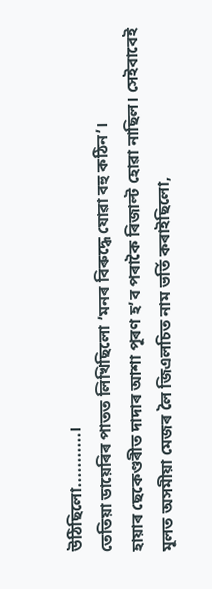উঠিছিলো...........।
তেতিয়া ডায়েৰিৰ পাতত লিখিছিলো ʼমনৰ বিৰুদ্ধে যোৱা বহু কঠিনʼ।
হায়াৰ ছেকেণ্ডৰীত দাদাৰ আশা পূৰণ হʼব পৰাকৈ ৰিজাল্ট হোৱা নাছিল। সেইবাবেই মূলত অসমীয়া মেজৰ লৈ জিএলচিত নাম ভৰ্তি কৰাইছিলো,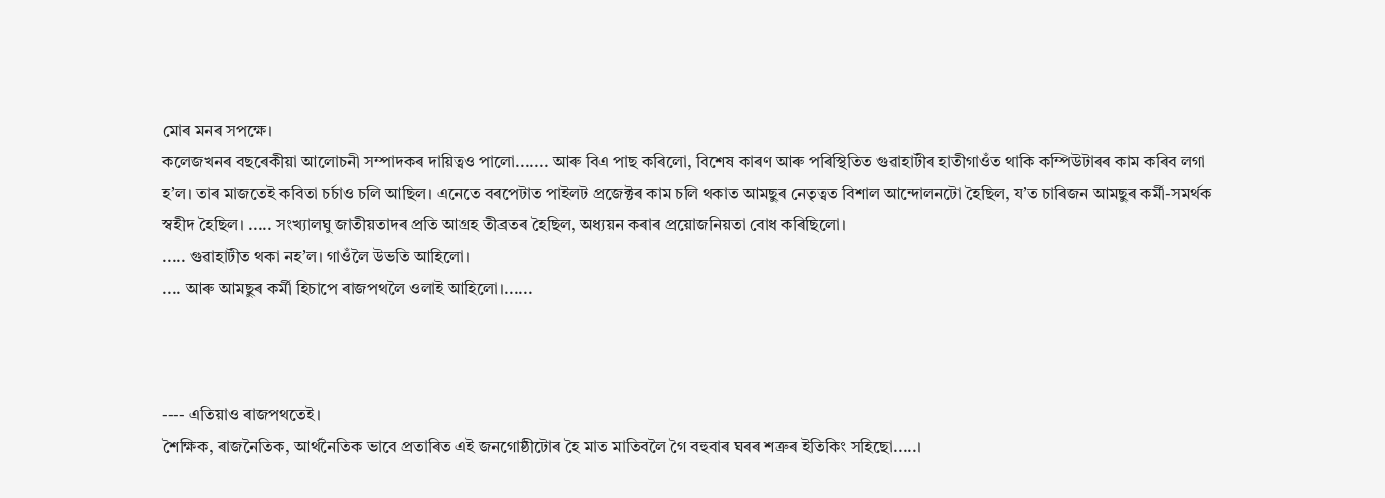মোৰ মনৰ সপক্ষে।
কলেজখনৰ বছৰেকীয়া আলোচনী সম্পাদকৰ দায়িত্বও পালো....... আৰু বিএ পাছ কৰিলো, বিশেষ কাৰণ আৰু পৰিস্থিতিত গুৱাহাটীৰ হাতীগাওঁত থাকি কম্পিউটাৰৰ কাম কৰিব লগা হʼল। তাৰ মাজতেই কবিতা চৰ্চাও চলি আছিল। এনেতে বৰপেটাত পাইলট প্ৰজেক্টৰ কাম চলি থকাত আমছুৰ নেতৃত্বত বিশাল আন্দোলনটো হৈছিল, যʼত চাৰিজন আমছুৰ কৰ্মী-সমৰ্থক স্বহীদ হৈছিল। ..... সংখ্যালঘু জাতীয়তাদৰ প্ৰতি আগ্ৰহ তীব্ৰতৰ হৈছিল, অধ্যয়ন কৰাৰ প্ৰয়োজনিয়তা বোধ কৰিছিলো।
..... গুৱাহাটীত থকা নহʼল। গাওঁলৈ উভতি আহিলো।
.... আৰু আমছুৰ কৰ্মী হিচাপে ৰাজপথলৈ ওলাই আহিলো।......



---- এতিয়াও ৰাজপথতেই।
শৈক্ষিক, ৰাজনৈতিক, আৰ্থনৈতিক ভাবে প্ৰতাৰিত এই জনগোষ্ঠীটোৰ হৈ মাত মাতিবলৈ গৈ বহুবাৰ ঘৰৰ শত্ৰুৰ ইতিকিং সহিছো.....।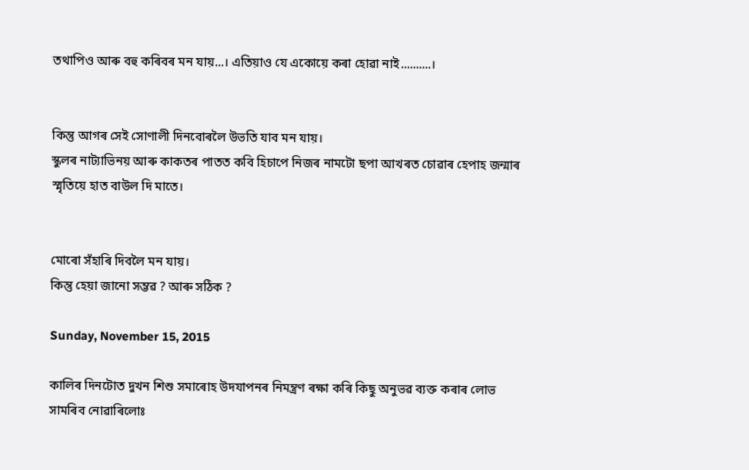তথাপিও আৰু বহু কৰিবৰ মন যায়...। এতিয়াও যে একোয়ে কৰা হোৱা নাই..........।


কিন্তু আগৰ সেই সোণালী দিনবোৰলৈ উভতি যাব মন যায়।
স্কুলৰ নাট্যাভিনয় আৰু কাকতৰ পাতত কবি হিচাপে নিজৰ নামটো ছপা আখৰত চোৱাৰ হেপাহ জন্মাৰ স্মৃতিয়ে হাত বাউল দি মাতে।


মোৰো সঁহাৰি দিবলৈ মন যায়।
কিন্তু হেয়া জানো সম্ভৱ ? আৰু সঠিক ?

Sunday, November 15, 2015

কালিৰ দিনটোত দুখন শিশু সমাৰোহ উদযাপনৰ নিমন্ত্ৰণ ৰক্ষা কৰি কিছু অনুভৱ ব্যক্ত কৰাৰ লোভ সামৰিব নোৱাৰিলোঃ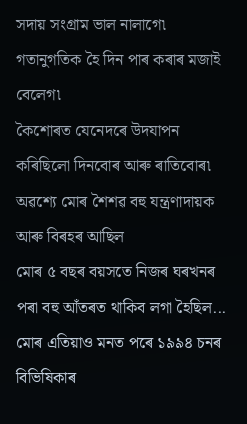সদায় সংগ্ৰাম ভাল নালাগে৷
গতানুগতিক হৈ দিন পাৰ কৰাৰ মজাই বেলেগ৷
কৈশোৰত যেনেদৰে উদযাপন কৰিছিলো দিনবোৰ আৰু ৰাতিবোৰ৷
অৱশ্যে মোৰ শৈশৱ বহু যন্ত্ৰণাদায়ক আৰু বিৰহৰ আছিল
মোৰ ৫ বছৰ বয়সতে নিজৰ ঘৰখনৰ পৰা বহু আঁতৰত থাকিব লগা হৈছিল...
মোৰ এতিয়াও মনত পৰে ১৯৯৪ চনৰ বিভিষিকাৰ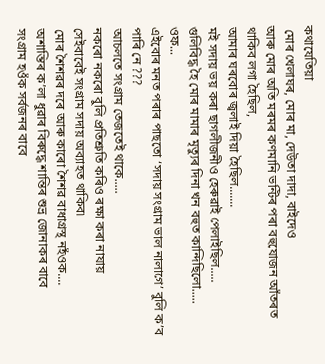কথাযেতিয়া
 মোৰ খেলাঘৰ, মোৰ মা, দেউতা দাদা, বাইদেও
আৰু মোৰ অতি মৰমৰ কণমানি ভন্টিৰ পৰা বহুযোজন আঁতৰত থাকিব লগা হৈছিল,
আমাৰ ঘৰবোৰ জ্বলাই দিয়া হৈছিল.......
মই সদায় ভয় কৰা ছাগলীজনীও হেৰুৱাই পেলাইছিল.....
গুলিবিদ্ধ হৈ মোৰ মামাৰ মৃত্যুৰ দিনা খন বহুত কান্দিছিলো.....
ওফ...
এইবোৰ মনত পৰাৰ পাছতো ‘সদায় সংগ্ৰাম ভাল নালাগে’ বুলি ক’ব পাৰি নে ???
আচলতে সংগ্ৰাম তেজতেই থাকে.....
নকৰো নকৰো বুলি প্ৰতিশ্ৰুতি কৰিও ৰক্ষা কৰা নাযায়
সেইবাবেই সংগ্ৰাম সদায় অব্যাহত থাকিব৷
মোৰ শৈশৱৰ দৰে আৰু কাৰো শৈশৱ বাধাগ্ৰস্থ নহঁওক....
অশান্তিৰ ক’লা ধুৱাৰ বিৰুদ্ধে শান্তিৰ শুভ্ৰ জোনাকৰ বাবে
সংগ্ৰাম হওঁক সৰ্বজনৰ বাবে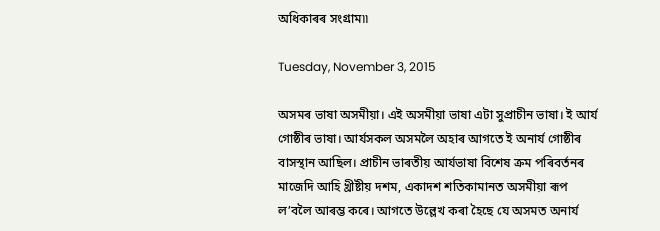অধিকাৰৰ সংগ্ৰাম৷৷

Tuesday, November 3, 2015

অসমৰ ভাষা অসমীয়া। এই অসমীয়া ভাষা এটা সুপ্ৰাচীন ভাষা। ই আৰ্য গোষ্ঠীৰ ভাষা। আৰ্যসকল অসমলৈ অহাৰ আগতে ই অনাৰ্য গোষ্ঠীৰ বাসস্থান আছিল। প্ৰাচীন ভাৰতীয় আৰ্যভাষা বিশেষ ক্ৰম পৰিবৰ্তনৰ মাজেদি আহি খ্ৰীষ্টীয় দশম, একাদশ শতিকামানত অসমীয়া ৰূপ ল’বলৈ আৰম্ভ কৰে। আগতে উল্লেখ কৰা হৈছে যে অসমত অনাৰ্য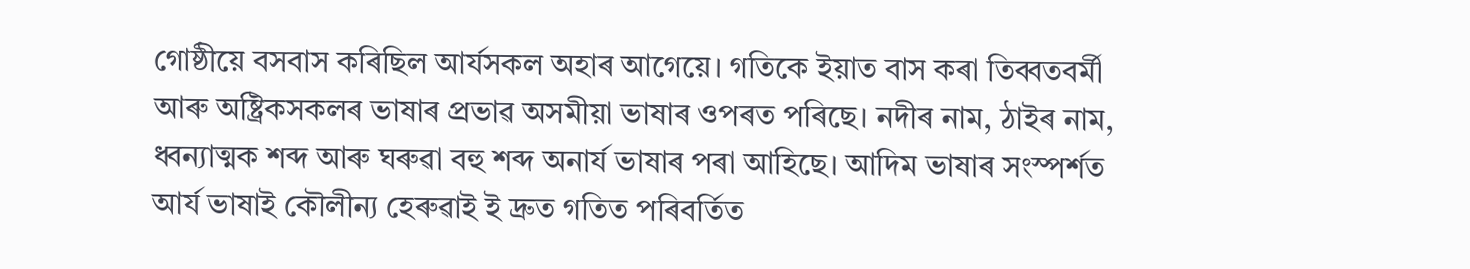গোষ্ঠীয়ে বসবাস কৰিছিল আৰ্যসকল অহাৰ আগেয়ে। গতিকে ইয়াত বাস কৰা তিব্বতবৰ্মী আৰু অষ্ট্ৰিকসকলৰ ভাষাৰ প্ৰভাৱ অসমীয়া ভাষাৰ ওপৰত পৰিছে। নদীৰ নাম, ঠাইৰ নাম, ধ্বন্যাত্মক শব্দ আৰু ঘৰুৱা বহু শব্দ অনাৰ্য ভাষাৰ পৰা আহিছে। আদিম ভাষাৰ সংস্পৰ্শত আৰ্য ভাষাই কৌলীন্য হেৰুৱাই ই দ্ৰুত গতিত পৰিবৰ্তিত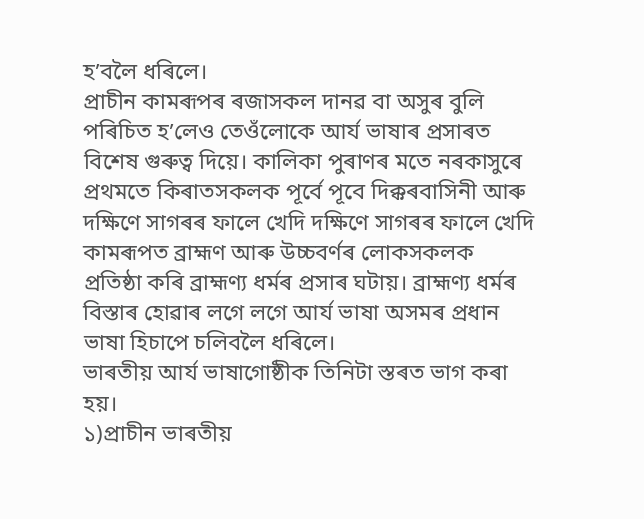হ’বলৈ ধৰিলে।
প্ৰাচীন কামৰূপৰ ৰজাসকল দানৱ বা অসুৰ বুলি পৰিচিত হ’লেও তেওঁলোকে আৰ্য ভাষাৰ প্ৰসাৰত বিশেষ গুৰুত্ব দিয়ে। কালিকা পুৰাণৰ মতে নৰকাসুৰে প্ৰথমতে কিৰাতসকলক পূৰ্বে পূবে দিক্কৰবাসিনী আৰু দক্ষিণে সাগৰৰ ফালে খেদি দক্ষিণে সাগৰৰ ফালে খেদি কামৰূপত ব্ৰাহ্মণ আৰু উচ্চবৰ্ণৰ লোকসকলক প্ৰতিষ্ঠা কৰি ব্ৰাহ্মণ্য ধৰ্মৰ প্ৰসাৰ ঘটায়। ব্ৰাহ্মণ্য ধৰ্মৰ বিস্তাৰ হোৱাৰ লগে লগে আৰ্য ভাষা অসমৰ প্ৰধান ভাষা হিচাপে চলিবলৈ ধৰিলে।
ভাৰতীয় আৰ্য ভাষাগোষ্ঠীক তিনিটা স্তৰত ভাগ কৰা হয়।
১)প্ৰাচীন ভাৰতীয়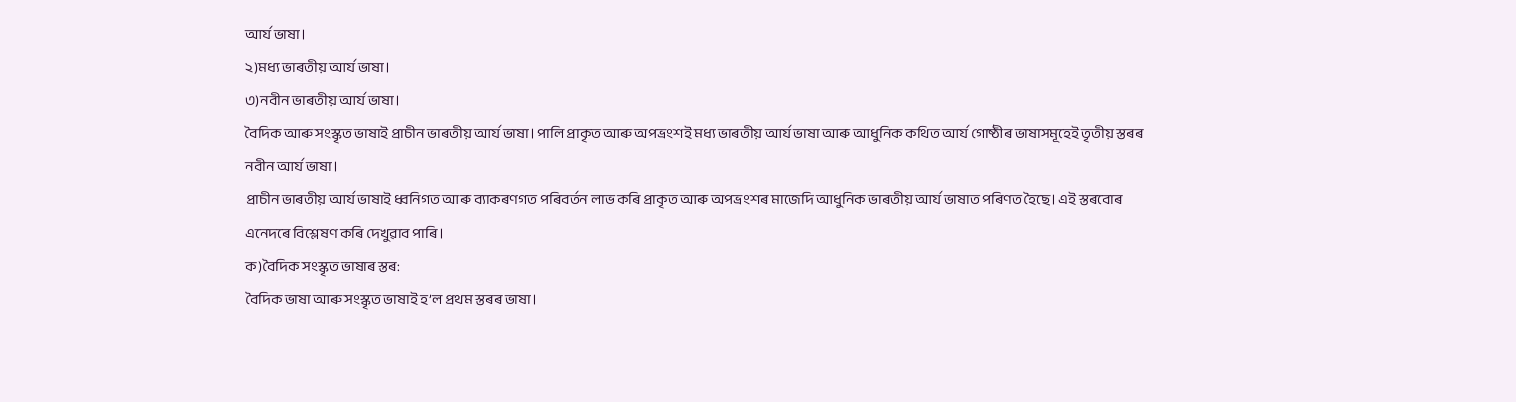আৰ্য ভাষা।
২)মধ্য ভাৰতীয় আৰ্য ভাষা।
৩)নবীন ভাৰতীয় আৰ্য ভাষা।
বৈদিক আৰু সংস্কৃত ভাষাই প্ৰাচীন ভাৰতীয় আৰ্য ভাষা। পালি প্ৰাকৃত আৰু অপভ্ৰংশই মধ্য ভাৰতীয় আৰ্য ভাষা আৰু আধুনিক কথিত আৰ্য গোষ্ঠীৰ ভাষাসমূহেই তৃতীয় স্তৰৰ নবীন আৰ্য ভাষা।
প্ৰাচীন ভাৰতীয় আৰ্য ভাষাই ধ্বনিগত আৰু ব্যাকৰণগত পৰিবৰ্তন লাভ কৰি প্ৰাকৃত আৰু অপভ্ৰংশৰ মাজেদি আধুনিক ভাৰতীয় আৰ্য ভাষাত পৰিণত হৈছে। এই স্তৰবোৰ এনেদৰে বিশ্লেষণ কৰি দেখুৱাব পাৰি।
ক)বৈদিক সংস্কৃত ভাষাৰ স্তৰ:
বৈদিক ভাষা আৰু সংস্কৃত ভাষাই হ’ল প্ৰথম স্তৰৰ ভাষা।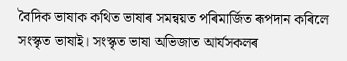বৈদিক ভাষাক কথিত ভাষাৰ সমন্বয়ত পৰিমাৰ্জিত ৰূপদান কৰিলে সংস্কৃত ভাষাই। সংস্কৃত ভাষা অভিজাত আৰ্যসকলৰ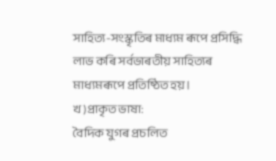সাহিত্য-সংস্কৃতিৰ মাধ্যম ৰূপে প্ৰসিদ্ধি লাভ কৰি সৰ্বভাৰতীয় সাহিত্যৰ মাধ্যমৰূপে প্ৰতিষ্ঠিত হয়।
খ)প্ৰাকৃত ভাষা:
বৈদিক যুগৰ প্ৰচলিত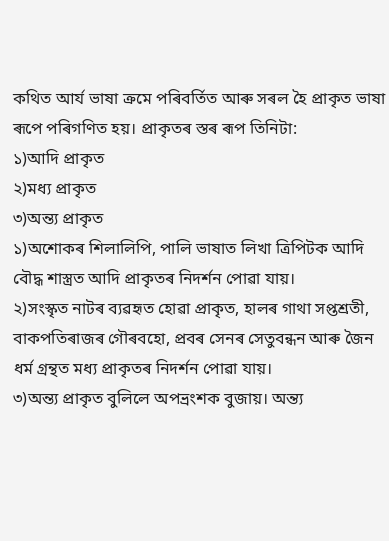কথিত আৰ্য ভাষা ক্ৰমে পৰিবৰ্তিত আৰু সৰল হৈ প্ৰাকৃত ভাষা ৰূপে পৰিগণিত হয়। প্ৰাকৃতৰ স্তৰ ৰূপ তিনিটা:
১)আদি প্ৰাকৃত
২)মধ্য প্ৰাকৃত
৩)অন্ত্য প্ৰাকৃত
১)অশোকৰ শিলালিপি, পালি ভাষাত লিখা ত্ৰিপিটক আদি বৌদ্ধ শাস্ত্ৰত আদি প্ৰাকৃতৰ নিদৰ্শন পোৱা যায়।
২)সংস্কৃত নাটৰ ব্যৱহৃত হোৱা প্ৰাকৃত, হালৰ গাথা সপ্তশ্ৰতী, বাকপতিৰাজৰ গৌৰবহো, প্ৰবৰ সেনৰ সেতুবন্ধন আৰু জৈন ধৰ্ম গ্ৰন্থত মধ্য প্ৰাকৃতৰ নিদৰ্শন পোৱা যায়।
৩)অন্ত্য প্ৰাকৃত বুলিলে অপভ্ৰংশক বুজায়। অন্ত্য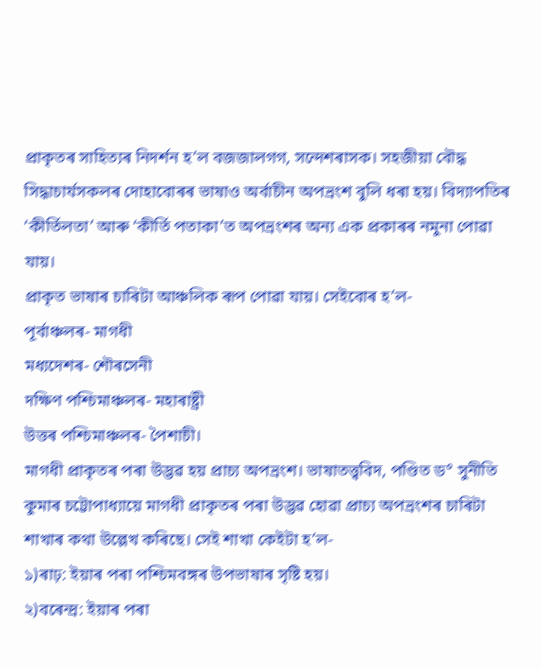প্ৰাকৃতৰ সাহিত্যৰ নিদৰ্শন হ’ল বজজালগগ, সন্দেশৰাসক। সহজীয়া বৌদ্ধ সিদ্ধাচাৰ্যসকলৰ দোহাবোৰৰ ভাষাও অৰ্বাচীন অপভ্ৰংশ বুলি ধৰা হয়। বিদ্যাপতিৰ ‘কীৰ্তিলতা’ আৰু ‘কীৰ্তি পতাকা’ত অপভ্ৰংশৰ অন্য এক প্ৰকাৰৰ নমুনা পোৱা যায়।
প্ৰাকৃত ভাষাৰ চাৰিটা আঞ্চলিক ৰূপ পোৱা যায়। সেইবোৰ হ’ল-
পূৰ্বাঞ্চলৰ- মাগধী
মধ্যদেশৰ- শৌৰসেনী
দক্ষিণ পশ্চিমাঞ্চলৰ- মহাৰাষ্ট্ৰী
উত্তৰ পশ্চিমাঞ্চলৰ- পৈশাচী।
মাগধী প্ৰাকৃতৰ পৰা উদ্ভৱ হয় প্ৰাচ্য অপভ্ৰংশ। ভাষাতত্ত্ববিদ, পণ্ডিত ড° সুনীতি কুমাৰ চট্টোপাধ্যায়ে মাগধী প্ৰাকৃতৰ পৰা উদ্ভৱ হোৱা প্ৰাচ্য অপভ্ৰংশৰ চাৰিটা শাখাৰ কথা উল্লেখ কৰিছে। সেই শাখা কেইটা হ’ল-
১)ৰাঢ়: ইয়াৰ পৰা পশ্চিমবঙ্গৰ উপভাষাৰ সৃষ্টি হয়।
২)বৰেন্দ্ৰ: ইয়াৰ পৰা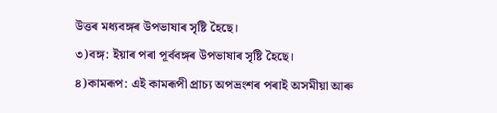উত্তৰ মধ্যবঙ্গৰ উপভাষাৰ সৃষ্টি হৈছে।
৩)বঙ্গ: ইয়াৰ পৰা পূৰ্ববঙ্গৰ উপভাষাৰ সৃষ্টি হৈছে।
৪)কামৰূপ: এই কামৰূপী প্ৰাচ্য অপভ্ৰংশৰ পৰাই অসমীয়া আৰু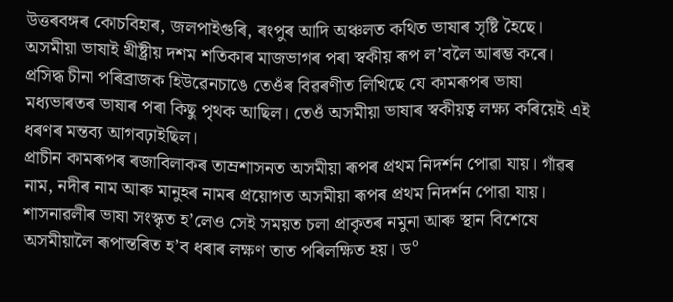উত্তৰবঙ্গৰ কোচবিহাৰ, জলপাইগুৰি, ৰংপুৰ আদি অঞ্চলত কথিত ভাষাৰ সৃষ্টি হৈছে।
অসমীয়া ভাষাই খ্ৰীষ্ট্ৰীয় দশম শতিকাৰ মাজভাগৰ পৰা স্বকীয় ৰূপ ল’বলৈ আৰম্ভ কৰে। প্ৰসিদ্ধ চীনা পৰিব্ৰাজক হিউৱেনচাঙে তেওঁৰ বিৱৰণীত লিখিছে যে কামৰূপৰ ভাষা মধ্যভাৰতৰ ভাষাৰ পৰা কিছু পৃথক আছিল। তেওঁ অসমীয়া ভাষাৰ স্বকীয়ত্ব লক্ষ্য কৰিয়েই এই ধৰণৰ মন্তব্য আগবঢ়াইছিল।
প্ৰাচীন কামৰূপৰ ৰজাবিলাকৰ তাম্ৰশাসনত অসমীয়া ৰূপৰ প্ৰথম নিদৰ্শন পোৱা যায়। গাঁৱৰ নাম, নদীৰ নাম আৰু মানুহৰ নামৰ প্ৰয়োগত অসমীয়া ৰূপৰ প্ৰথম নিদৰ্শন পোৱা যায়। শাসনাৱলীৰ ভাষা সংস্কৃত হ’লেও সেই সময়ত চলা প্ৰাকৃতৰ নমুনা আৰু স্থান বিশেষে অসমীয়ালৈ ৰূপান্তৰিত হ’ব ধৰাৰ লক্ষণ তাত পৰিলক্ষিত হয়। ড°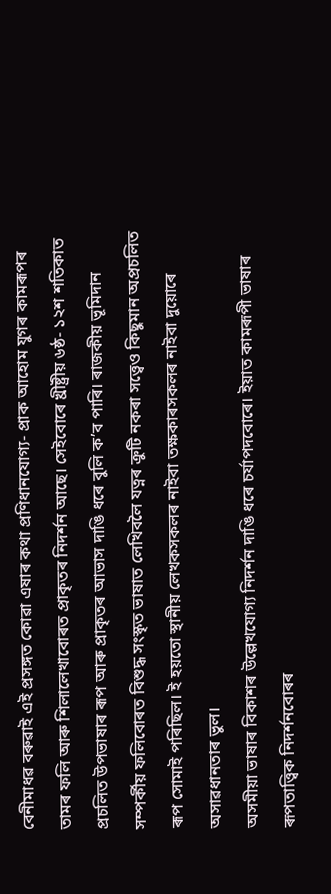বেনীমাধৱ বৰুৱাই এই প্ৰসঙ্গত কোৱা এষাৰ কথা প্ৰণিধানযোগ্য- প্ৰাক আহোম যুগৰ কামৰূপৰ তামৰ ফলি আৰু শিলালেখাবোৰত প্ৰাকৃতৰ নিদৰ্শন আছে। সেইবোৰে খ্ৰীষ্ট্ৰীয় ৬ষ্ঠ- ১২শ শতিকাত প্ৰচলিত উপভাষাৰ ৰূপ আৰু প্ৰাকৃতৰ আভাস দাঙি ধৰে বুলি ক’ব পাৰি। ৰাজকীয় ভূমিদান সম্পৰ্কীয় ফলিবোৰত বিশুদ্ধ সংস্কৃত ভাষাত লেখিবলৈ যত্নৰ ক্ৰুটি নকৰা সত্ত্বেও কিছুমান অপ্ৰচলিত ৰূপ সোমাই পৰিছিল। ই হয়তো স্থানীয় লেখকসকলৰ নাইবা তক্ষকাৰসকলৰ নাইবা দুয়োৰে অসাৱধানতাৰ ভুল।
অসমীয়া ভাষাৰ বিকাশৰ উল্লেখযোগ্য নিদৰ্শন দাঙি ধৰে চৰ্যাপদবোৰে। ইয়াত কামৰূপী ভাষাৰ ৰূপতাত্ত্বিক নিদৰ্শনবোৰৰ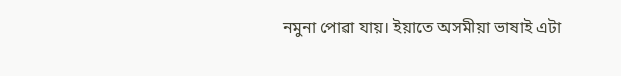নমুনা পোৱা যায়। ইয়াতে অসমীয়া ভাষাই এটা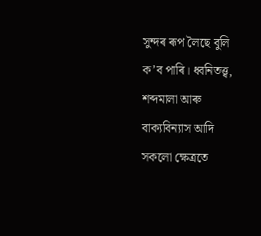সুন্দৰ ৰূপ লৈছে বুলি ক’ব পাৰি। ধ্বনিতত্ত্ব, শব্দমালা আৰু বাক্যবিন্যাস আদি সকলো ক্ষেত্ৰতে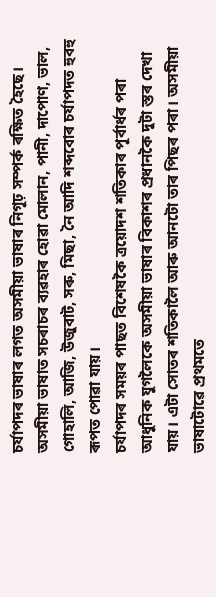চৰ্যাপদৰ ভাষাৰ লগত অসমীয়া ভাষাৰ নিগূঢ় সম্পৰ্ক ৰক্ষিত হৈছে। অসমীয়া ভাষাত সচৰাচৰ ব্যৱহাৰ হোৱা মোলান, পানী, দাপোণ, ভাল, গোহালি, আজি, উজুবাট, সৰু, মিছা, নৈ আদি শব্দবোৰ চৰ্যাপদত হুবহু ৰূপত পোৱা যায়।
চৰ্যাপদৰ সময়ৰ পাছত বিশেষকৈ ত্ৰয়োদশ শতিকাৰ পূৰ্বাৰ্ধৰ পৰা আধুনিক যুগলৈকে অসমীয়া ভাষাৰ বিকাশৰ প্ৰধানকৈ দুটা স্তৰ দেখা যায়। এটা সোতৰ শতিকালৈ আৰু আনটো তাৰ পিছৰ পৰা। অসমীয়া ভাষাটোৱে প্ৰথমতে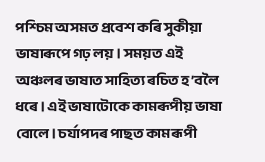পশ্চিম অসমত প্ৰবেশ কৰি সুকীয়া ভাষাৰূপে গঢ় লয়। সময়ত এই অঞ্চলৰ ভাষাত সাহিত্য ৰচিত হ’বলৈ ধৰে। এই ভাষাটোকে কামৰূপীয় ভাষা বোলে। চৰ্যাপদৰ পাছত কামৰূপী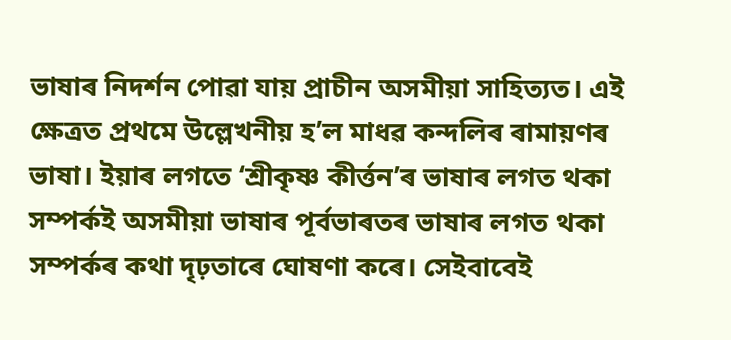ভাষাৰ নিদৰ্শন পোৱা যায় প্ৰাচীন অসমীয়া সাহিত্যত। এই ক্ষেত্ৰত প্ৰথমে উল্লেখনীয় হ’ল মাধৱ কন্দলিৰ ৰামায়ণৰ ভাষা। ইয়াৰ লগতে ‘শ্ৰীকৃষ্ণ কীৰ্ত্তন’ৰ ভাষাৰ লগত থকা সম্পৰ্কই অসমীয়া ভাষাৰ পূৰ্বভাৰতৰ ভাষাৰ লগত থকা সম্পৰ্কৰ কথা দৃঢ়তাৰে ঘোষণা কৰে। সেইবাবেই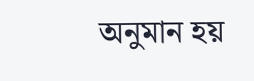অনুমান হয়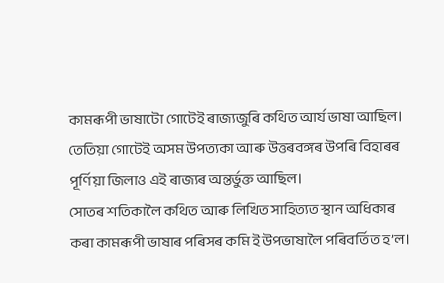কামৰূপী ভাষাটো গোটেই ৰাজ্যজুৰি কথিত আৰ্য ভাষা আছিল। তেতিয়া গোটেই অসম উপত্যকা আৰু উত্তৰবঙ্গৰ উপৰি বিহাৰৰ পূৰ্ণিয়া জিলাও এই ৰাজ্যৰ অন্তৰ্ভুক্ত আছিল।
সোতৰ শতিকালৈ কথিত আৰু লিখিত সাহিত্যত স্থান অধিকাৰ কৰা কামৰূপী ভাষাৰ পৰিসৰ কমি ই উপভাষালৈ পৰিবৰ্তিত হ’ল।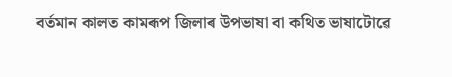বৰ্তমান কালত কামৰূপ জিলাৰ উপভাষা বা কথিত ভাষাটোৱে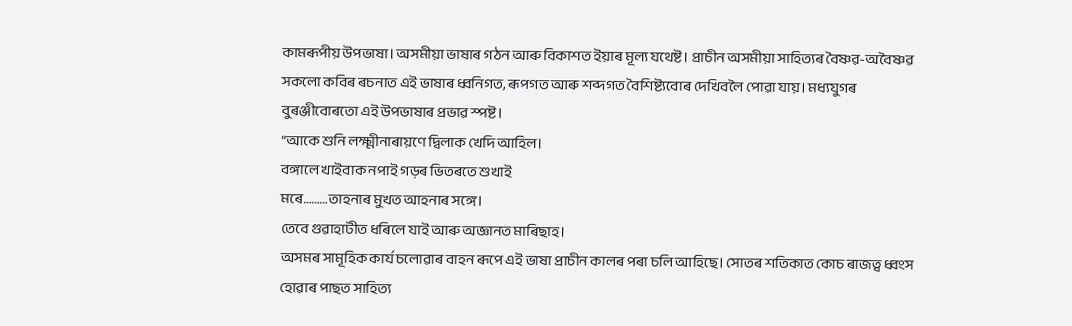কামৰূপীয় উপভাষা। অসমীয়া ভাষাৰ গঠন আৰু বিকাশত ইয়াৰ মূল্য যথেষ্ট। প্ৰাচীন অসমীয়া সাহিত্যৰ বৈষ্ণৱ-অবৈষ্ণৱ সকলো কবিৰ ৰচনাত এই ভাষাৰ ধ্বনিগত, ৰূপগত আৰু শব্দগত বৈশিষ্ট্যবোৰ দেখিবলৈ পোৱা যায়। মধ্যযুগৰ বুৰঞ্জীবোৰতো এই উপভাষাৰ প্ৰভাৱ স্পষ্ট।
“আকে শুনি লক্ষ্মীনাৰায়ণে দ্বিলাক খেদি আহিল।
বঙ্গালে খাইবাক নপাই গড়ৰ ভিতৰতে শুখাই
মৰে………তাহনাৰ মুখত আহনাৰ সঙ্গে।
তেবে গুৱাহাটীত ধৰিলে যাই আৰু অজ্ঞানত মাৰিছাহ।
অসমৰ সামূহিক কাৰ্য চলোৱাৰ বাহন ৰূপে এই ভাষা প্ৰাচীন কালৰ পৰা চলি আহিছে। সোতৰ শতিকাত কোচ ৰাজত্ব ধ্বংস হোৱাৰ পাছত সাহিত্য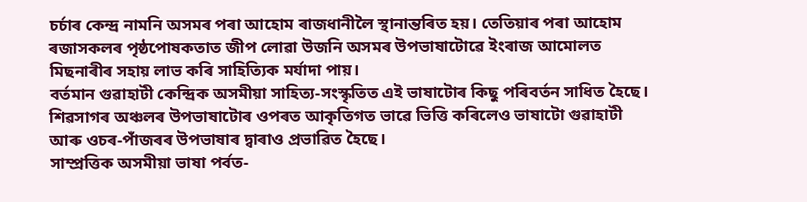চৰ্চাৰ কেন্দ্ৰ নামনি অসমৰ পৰা আহোম ৰাজধানীলৈ স্থানান্তৰিত হয়। তেতিয়াৰ পৰা আহোম ৰজাসকলৰ পৃষ্ঠপোষকতাত জীপ লোৱা উজনি অসমৰ উপভাষাটোৱে ইংৰাজ আমোলত মিছনাৰীৰ সহায় লাভ কৰি সাহিত্যিক মৰ্যাদা পায়।
বৰ্তমান গুৱাহাটী কেন্দ্ৰিক অসমীয়া সাহিত্য-সংস্কৃতিত এই ভাষাটোৰ কিছু পৰিবৰ্তন সাধিত হৈছে। শিৱসাগৰ অঞ্চলৰ উপভাষাটোৰ ওপৰত আকৃতিগত ভাৱে ভিত্তি কৰিলেও ভাষাটো গুৱাহাটী আৰু ওচৰ-পাঁজৰৰ উপভাষাৰ দ্বাৰাও প্ৰভাৱিত হৈছে।
সাম্প্ৰত্তিক অসমীয়া ভাষা পৰ্বত-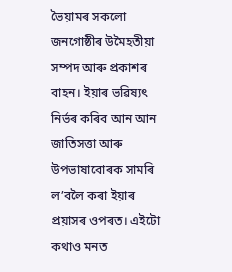ভৈয়ামৰ সকলো জনগোষ্ঠীৰ উমৈহতীয়া সম্পদ আৰু প্ৰকাশৰ বাহন। ইয়াৰ ভৱিষ্যৎ নিৰ্ভৰ কৰিব আন আন জাতিসত্তা আৰু উপভাষাবোৰক সামৰি ল’বলৈ কৰা ইয়াৰ প্ৰয়াসৰ ওপৰত। এইটো কথাও মনত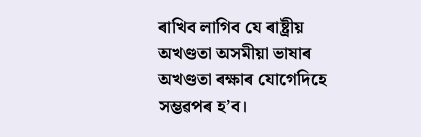ৰাখিব লাগিব যে ৰাষ্ট্ৰীয় অখণ্ডতা অসমীয়া ভাষাৰ অখণ্ডতা ৰক্ষাৰ যোগেদিহে সম্ভৱপৰ হ’ব।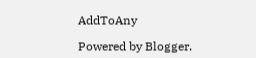AddToAny

Powered by Blogger.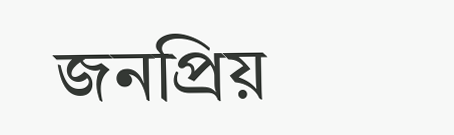জনপ্ৰিয়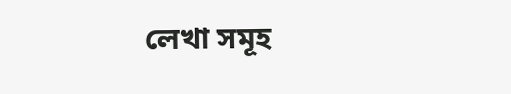লেখা সমূহ